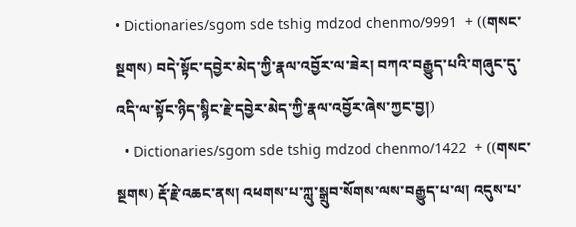• Dictionaries/sgom sde tshig mdzod chenmo/9991  + ((གསང་སྔགས) བདེ་སྟོང་དབྱེར་མེད་ཀྱི་རྣལ་འབྱོར་ལ་ཟེར། བཀའ་བརྒྱུད་པའི་གཞུང་དུ་འདི་ལ་སྟོང་ཉིད་སྙིང་རྗེ་དབྱེར་མེད་ཀྱི་རྣལ་འབྱོར་ཞེས་ཀྱང་བྱ།)
  • Dictionaries/sgom sde tshig mdzod chenmo/1422  + ((གསང་སྔགས) རྡོ་རྗེ་འཆང་ནས། འཕགས་པ་ཀླུ་སྒྲུབ་སོགས་ལས་བརྒྱུད་པ་ལ། འདུས་པ་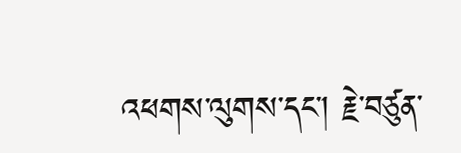འཕགས་ལུགས་དང་། རྗེ་བཙུན་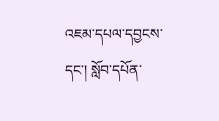འཇམ་དཔལ་དབྱངས་དང་། སློབ་དཔོན་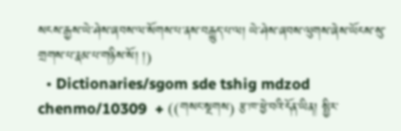སངས་རྒྱས་ཡེ་ཤེས་ཞབས་ལ་སོགས་པ་ནས་བརྒྱུད་པ་ལ། ཡེ་ཤེས་ཞབས་ལུགས་ཞེས་ཡོངས་སུ་གྲགས་པ་རྣམ་པ་གཉིས་སོ། །)
  • Dictionaries/sgom sde tshig mdzod chenmo/10309  + ((གསང་སྔགས) རྩ་ཁ་ཕྱེ་བའི་དོན་ཡིན། སྤྱིར་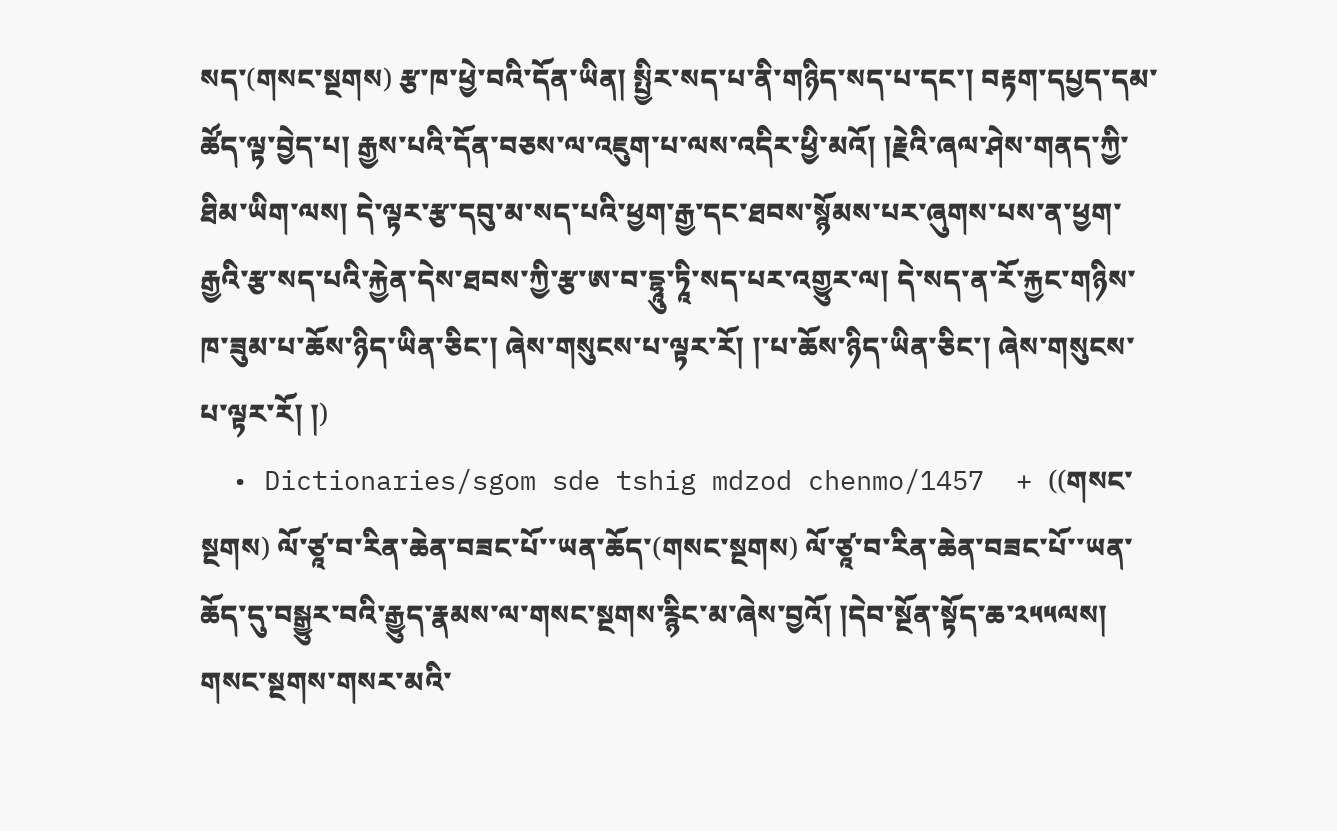སད་(གསང་སྔགས) རྩ་ཁ་ཕྱེ་བའི་དོན་ཡིན། སྤྱིར་སད་པ་ནི་གཉིད་སད་པ་དང་། བརྟག་དཔྱད་དམ་ཚོད་ལྟ་བྱེད་པ། རྒྱས་པའི་དོན་བཅས་ལ་འཇུག་པ་ལས་འདིར་ཕྱི་མའོ། །རྗེའི་ཞལ་ཤེས་གནད་ཀྱི་ཐིམ་ཡིག་ལས། དེ་ལྟར་རྩ་དབུ་མ་སད་པའི་ཕྱག་རྒྱ་དང་ཐབས་སྙོམས་པར་ཞུགས་པས་ན་ཕྱག་རྒྱའི་རྩ་སད་པའི་རྐྱེན་དེས་ཐབས་ཀྱི་རྩ་ཨ་བ་དྷཱུ་ཏཱི་སད་པར་འགྱུར་ལ། དེ་སད་ན་རོ་རྐྱང་གཉིས་ཁ་ཟུམ་པ་ཆོས་ཉིད་ཡིན་ཅིང་། ཞེས་གསུངས་པ་ལྟར་རོ། །་པ་ཆོས་ཉིད་ཡིན་ཅིང་། ཞེས་གསུངས་པ་ལྟར་རོ། །)
  • Dictionaries/sgom sde tshig mdzod chenmo/1457  + ((གསང་སྔགས) ལོ་ཙཱ་བ་རིན་ཆེན་བཟང་པོ་་ཡན་ཆོད་(གསང་སྔགས) ལོ་ཙཱ་བ་རིན་ཆེན་བཟང་པོ་་ཡན་ཆོད་དུ་བསྒྱུར་བའི་རྒྱུད་རྣམས་ལ་གསང་སྔགས་རྙིང་མ་ཞེས་བྱའོ། །དེབ་སྔོན་སྟོད་ཆ་༢༥༥ལས། གསང་སྔགས་གསར་མའི་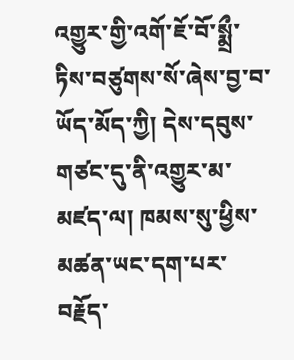འགྱུར་གྱི་འགོ་ཇོ་བོ་སྨྲྀ་ཏིས་བཙུགས་སོ་ཞེས་བྱ་བ་ཡོད་མོད་ཀྱི། དེས་དབུས་གཙང་དུ་ནི་འགྱུར་མ་མཛད་ལ། ཁམས་སུ་ཕྱིས་མཚན་ཡང་དག་པར་བརྗོད་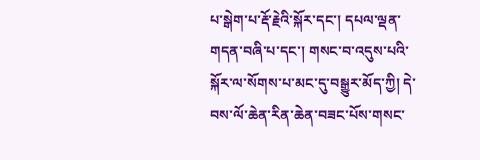པ་སྒེག་པ་རྡོ་རྗེའི་སྐོར་དང་། དཔལ་ལྡན་གདན་བཞི་པ་དང་། གསང་བ་འདུས་པའི་སྐོར་ལ་སོགས་པ་མང་དུ་བསྒྱུར་མོད་ཀྱི། དེ་བས་ལོ་ཆེན་རིན་ཆེན་བཟང་པོས་གསང་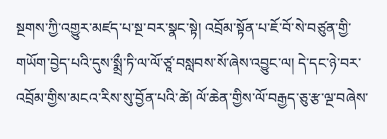སྔགས་ཀྱི་འགྱུར་མཛད་པ་སྔ་བར་སྣང་སྟེ། འབྲོམ་སྟོན་པ་ཇོ་བོ་སེ་བཙུན་གྱི་གཡོག་བྱེད་པའི་དུས་སྨྲྀ་ཏི་ལ་ལོ་ཙཱ་བསླབས་སོ་ཞེས་འབྱུང་ལ། དེ་དང་ཉེ་བར་འབྲོམ་གྱིས་མངའ་རིས་སུ་བྱོན་པའི་ཚེ། ལོ་ཆེན་གྱིས་ལོ་བརྒྱད་ཅུ་རྩ་ལྔ་བཞེས་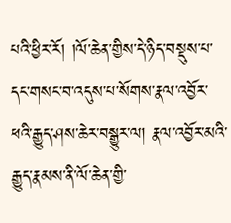པའི་ཕྱིར་རོ། །ལོ་ཆེན་གྱིས་དེ་ཉིད་བསྡུས་པ་དང་གསང་བ་འདུས་པ་སོགས་རྣལ་འབྱོར་ཕའི་རྒྱུད་ཤས་ཆེར་བསྒྱུར་ལ། རྣལ་འབྱོར་མའི་རྒྱུད་རྣམས་ནི་ལོ་ཆེན་གྱི་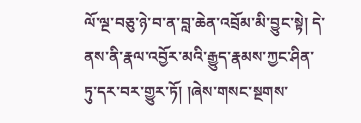ལོ་ལྔ་བཅུ་ཉེ་བ་ན་བླ་ཆེན་འབྲོམ་མི་བྱུང་སྟེ། དེ་ནས་ནི་རྣལ་འབྱོར་མའི་རྒྱུད་རྣམས་ཀྱང་ཤིན་ཏུ་དར་བར་གྱུར་ཏོ། །ཞེས་གསང་སྔགས་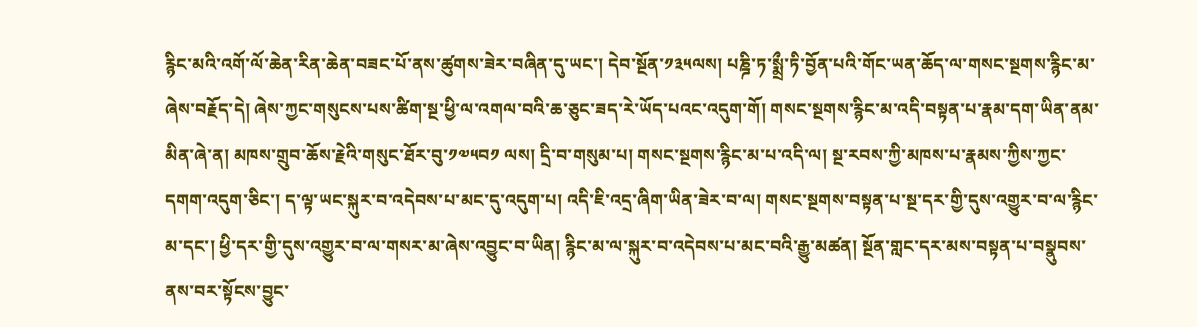རྙིང་མའི་འགོ་ལོ་ཆེན་རིན་ཆེན་བཟང་པོ་ནས་ཚུགས་ཟེར་བཞིན་དུ་ཡང་། དེབ་སྔོན་༡༣༥ལས། པཎྜི་ཏ་སྨྲྀ་ཏི་བྱོན་པའི་གོང་ཡན་ཆོད་ལ་གསང་སྔགས་རྙིང་མ་ཞེས་བརྗོད་དེ། ཞེས་ཀྱང་གསུངས་པས་ཚིག་སྔ་ཕྱི་ལ་འགལ་བའི་ཆ་ཅུང་ཟད་རེ་ཡོད་པའང་འདུག་གོ། གསང་སྔགས་རྙིང་མ་འདི་བསྟན་པ་རྣམ་དག་ཡིན་ནམ་མིན་ཞེ་ན། མཁས་གྲུབ་ཆོས་རྗེའི་གསུང་ཐོར་བུ་༡༧༥བ༡ ལས། དྲི་བ་གསུམ་པ། གསང་སྔགས་རྙིང་མ་པ་འདི་ལ། སྔ་རབས་ཀྱི་མཁས་པ་རྣམས་ཀྱིས་ཀྱང་དགག་འདུག་ཅིང་། ད་ལྟ་ཡང་སྐུར་བ་འདེབས་པ་མང་དུ་འདུག་པ། འདི་ཇི་འདྲ་ཞིག་ཡིན་ཟེར་བ་ལ། གསང་སྔགས་བསྟན་པ་སྔ་དར་གྱི་དུས་འགྱུར་བ་ལ་རྙིང་མ་དང་། ཕྱི་དར་གྱི་དུས་འགྱུར་བ་ལ་གསར་མ་ཞེས་འབྱུང་བ་ཡིན། རྙིང་མ་ལ་སྐུར་བ་འདེབས་པ་མང་བའི་རྒྱུ་མཚན། སྔོན་གླང་དར་མས་བསྟན་པ་བསྣུབས་ནས་བར་སྟོངས་བྱུང་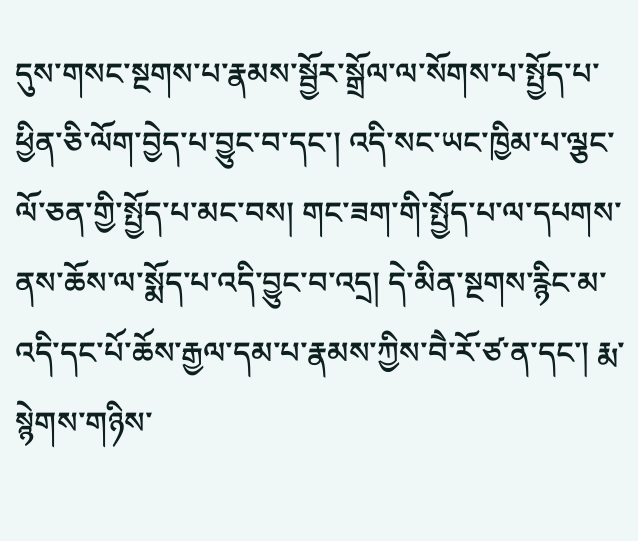དུས་གསང་སྔགས་པ་རྣམས་སྦྱོར་སྒྲོལ་ལ་སོགས་པ་སྤྱོད་པ་ཕྱིན་ཅི་ལོག་བྱེད་པ་བྱུང་བ་དང་། འདི་སང་ཡང་ཁྱིམ་པ་ལྕང་ལོ་ཅན་གྱི་སྤྱོད་པ་མང་བས། གང་ཟག་གི་སྤྱོད་པ་ལ་དཔགས་ནས་ཆོས་ལ་སྨོད་པ་འདི་བྱུང་བ་འདྲ། དེ་མིན་སྔགས་རྙིང་མ་འདི་དང་པོ་ཆོས་རྒྱལ་དམ་པ་རྣམས་ཀྱིས་བཻ་རོ་ཙ་ན་དང་། རྨ་སྙེགས་གཉིས་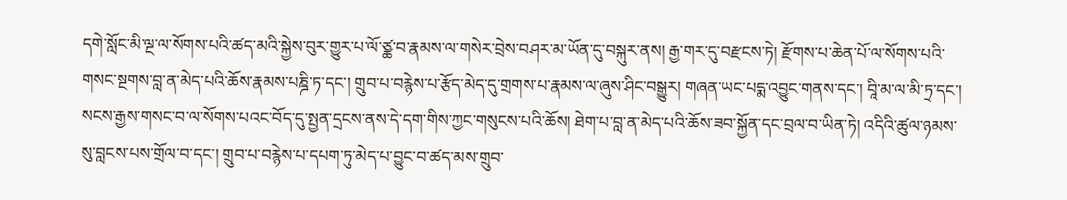དགེ་སློང་མི་ལྔ་ལ་སོགས་པའི་ཚད་མའི་སྐྱེས་བུར་གྱུར་པ་ལོ་ཙྪ་བ་རྣམས་ལ་གསེར་བྲེས་བཤར་མ་ཡོན་དུ་བསྐུར་ནས། རྒྱ་གར་དུ་བརྫངས་ཏེ། རྫོགས་པ་ཆེན་པོ་ལ་སོགས་པའི་གསང་སྔགས་བླ་ན་མེད་པའི་ཆོས་རྣམས་པཎྜི་ཏ་དང་། གྲུབ་པ་བརྙེས་པ་རྩོད་མེད་དུ་གྲགས་པ་རྣམས་ལ་ཞུས་ཤིང་བསྒྱུར། གཞན་ཡང་པདྨ་འབྱུང་གནས་དང་། བཱི་མ་ལ་མི་ཏྲ་དང་། སངས་རྒྱས་གསང་བ་ལ་སོགས་པའང་བོད་དུ་སྤྱན་དྲངས་ནས་དེ་དག་གིས་ཀྱང་གསུངས་པའི་ཆོས། ཐེག་པ་བླ་ན་མེད་པའི་ཆོས་ཟབ་སྐྱོན་དང་བྲལ་བ་ཡིན་ཏེ། འདིའི་ཚུལ་ཉམས་སུ་བླངས་པས་གྲོལ་བ་དང་། གྲུབ་པ་བརྙེས་པ་དཔག་ཏུ་མེད་པ་བྱུང་བ་ཚད་མས་གྲུབ་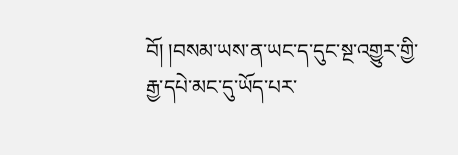བོ། །བསམ་ཡས་ན་ཡང་ད་དུང་སྔ་འགྱུར་གྱི་རྒྱ་དཔེ་མང་དུ་ཡོད་པར་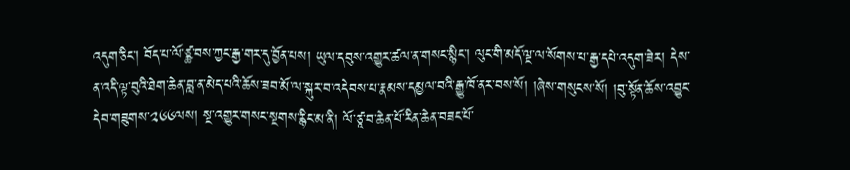འདུག་ཅིང་། བོད་པ་ལོ་ཙྪ་བས་ཀྱང་རྒྱ་གར་དུ་བྱོན་པས། ཡུལ་དབུས་འགྱུར་ཚལ་ན་གསང་སྙིང་། ལུང་གི་མདོ་ལྔ་ལ་སོགས་པ་རྒྱ་དཔེ་འདུག་ཟེར། དེས་ན་འདི་ལྟ་བུའི་ཐེག་ཆེན་བླ་ན་མེད་པའི་ཆོས་ཟབ་མོ་ལ་སྐུར་བ་འདེབས་པ་རྣམས་དམྱལ་བའི་རྒྱུ་ཁོ་ནར་བས་སོ། །ཞེས་གསུངས་སོ། །བུ་སྟོན་ཆོས་འབྱུང་དེབ་གཟུགས་༢༦༦ལས། སྔ་འགྱུར་གསང་སྔགས་རྙིང་མ་ནི། ལོ་ཙཱ་བ་ཆེན་པོ་རིན་ཆེན་བཟང་པོ་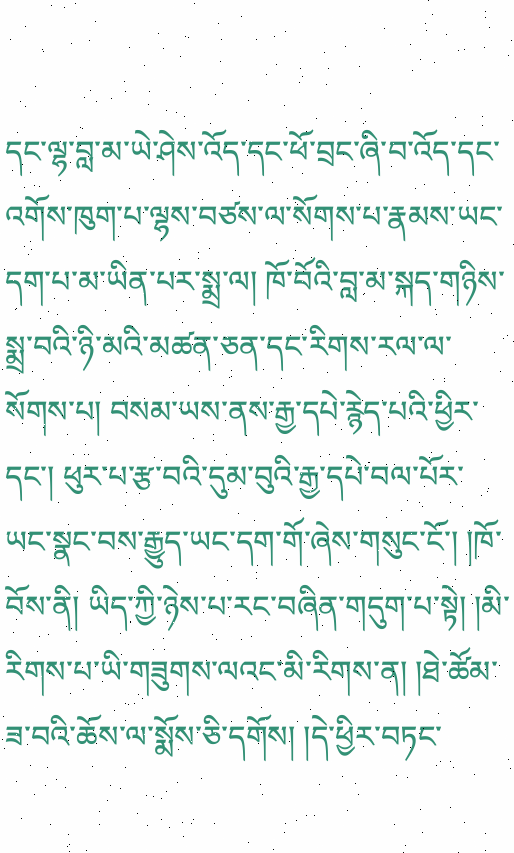དང་ལྷ་བླ་མ་ཡེ་ཤེས་འོད་དང་ཕོ་བྲང་ཞི་བ་འོད་དང་འགོས་ཁུག་པ་ལྷས་བཙས་ལ་སོགས་པ་རྣམས་ཡང་དག་པ་མ་ཡིན་པར་སྨྲ་ལ། ཁོ་བོའི་བླ་མ་སྐད་གཉིས་སྨྲ་བའི་ཉི་མའི་མཚན་ཅན་དང་རིགས་རལ་ལ་སོགས་པ། བསམ་ཡས་ནས་རྒྱ་དཔེ་རྙེད་པའི་ཕྱིར་དང་། ཕུར་པ་རྩ་བའི་དུམ་བུའི་རྒྱ་དཔེ་བལ་པོར་ཡང་སྣང་བས་རྒྱུད་ཡང་དག་གོ་ཞེས་གསུང་ངོ་། །ཁོ་བོས་ནི། ཡིད་ཀྱི་ཉེས་པ་རང་བཞིན་གདུག་པ་སྟེ། །མི་རིགས་པ་ཡི་གཟུགས་ལའང་མི་རིགས་ན། །ཐེ་ཚོམ་ཟ་བའི་ཆོས་ལ་སྨོས་ཅི་དགོས། །དེ་ཕྱིར་བཏང་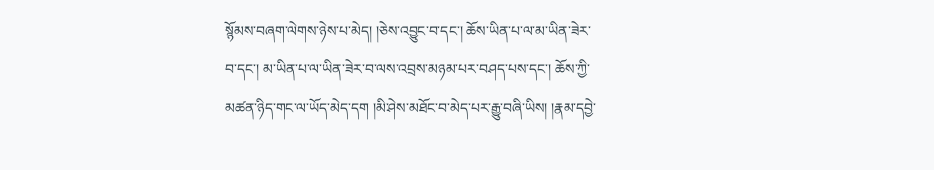སྙོམས་བཞག་ལེགས་ཉེས་པ་མེད། །ཅེས་འབྱུང་བ་དང་། ཆོས་ཡིན་པ་ལ་མ་ཡིན་ཟེར་བ་དང་། མ་ཡིན་པ་ལ་ཡིན་ཟེར་བ་ལས་འབྲས་མཉམ་པར་བཤད་པས་དང་། ཆོས་ཀྱི་མཚན་ཉིད་གང་ལ་ཡོད་མེད་དག །མི་ཤེས་མཐོང་བ་མེད་པར་རྒྱུ་བཞི་ཡིས། །རྣམ་དབྱེ་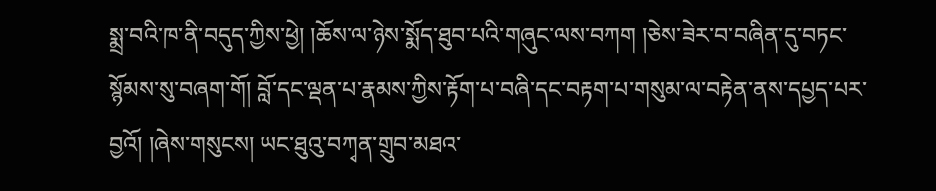སྨྲ་བའི་ཁ་ནི་བདུད་ཀྱིས་ཕྱེ། །ཆོས་ལ་ཉེས་སྨོད་ཐུབ་པའི་གཞུང་ལས་བཀག །ཅེས་ཟེར་བ་བཞིན་དུ་བཏང་སྙོམས་སུ་བཞག་གོ། བློ་དང་ལྡན་པ་རྣམས་ཀྱིས་རྟོག་པ་བཞི་དང་བརྟག་པ་གསུམ་ལ་བརྟེན་ནས་དཔྱད་པར་བྱའོ། །ཞེས་གསུངས། ཡང་ཐུའུ་བཀྭན་གྲུབ་མཐའ་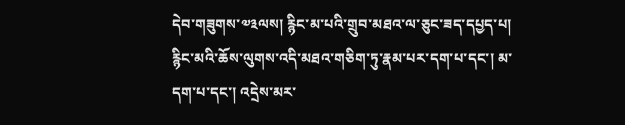དེབ་གཟུགས་༧༣ལས། རྙིང་མ་པའི་གྲུབ་མཐའ་ལ་ཅུང་ཟད་དཔྱད་པ། རྙིང་མའི་ཆོས་ལུགས་འདི་མཐའ་གཅིག་ཏུ་རྣམ་པར་དག་པ་དང་། མ་དག་པ་དང་། འདྲེས་མར་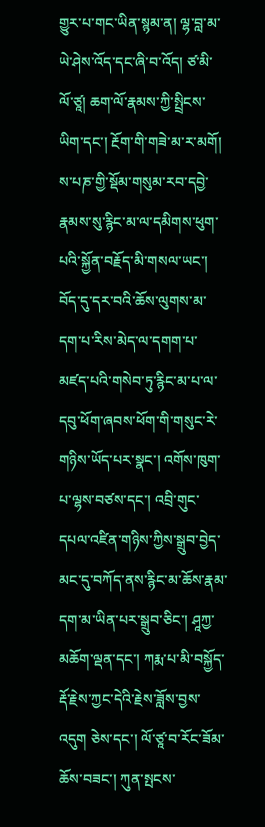གྱུར་པ་གང་ཡིན་སྙམ་ན། ལྷ་བླ་མ་ཡེ་ཤེས་འོད་དང་ཞི་བ་འོད། ཙ་མི་ལོ་ཙཱ། ཆག་ལོ་རྣམས་ཀྱི་སྤྲིངས་ཡིག་དང་། རྔོག་གི་གཟེ་མ་ར་མགོ། ས་པཎ་གྱི་སྡོམ་གསུམ་རབ་དབྱེ་རྣམས་སུ་རྙིང་མ་ལ་དམིགས་ཕུག་པའི་སྐྱོན་བརྗོད་མི་གསལ་ཡང་། བོད་དུ་དར་བའི་ཆོས་ལུགས་མ་དག་པ་རིས་མེད་ལ་དགག་པ་མཛད་པའི་གསེབ་ཏུ་རྙིང་མ་པ་ལ་དབུ་ཕོག་ཞབས་ཕོག་གི་གསུང་རེ་གཉིས་ཡོད་པར་སྣང་། འགོས་ཁུག་པ་ལྷས་བཙས་དང་། འབྲི་གུང་དཔལ་འཛིན་གཉིས་ཀྱིས་སྒྲུབ་བྱེད་མང་དུ་བཀོད་ནས་རྙིང་མ་ཆོས་རྣམ་དག་མ་ཡིན་པར་སྒྲུབ་ཅིང་། ཤཱཀྱ་མཆོག་ལྡན་དང་། ཀརྨ་པ་མི་བསྐྱོད་རྡོ་རྗེས་ཀྱང་དེའི་རྗེས་ཟློས་བྱས་འདུག ཅེས་དང་། ལོ་ཙཱ་བ་རོང་ཟོམ་ཆོས་བཟང་། ཀུན་སྤངས་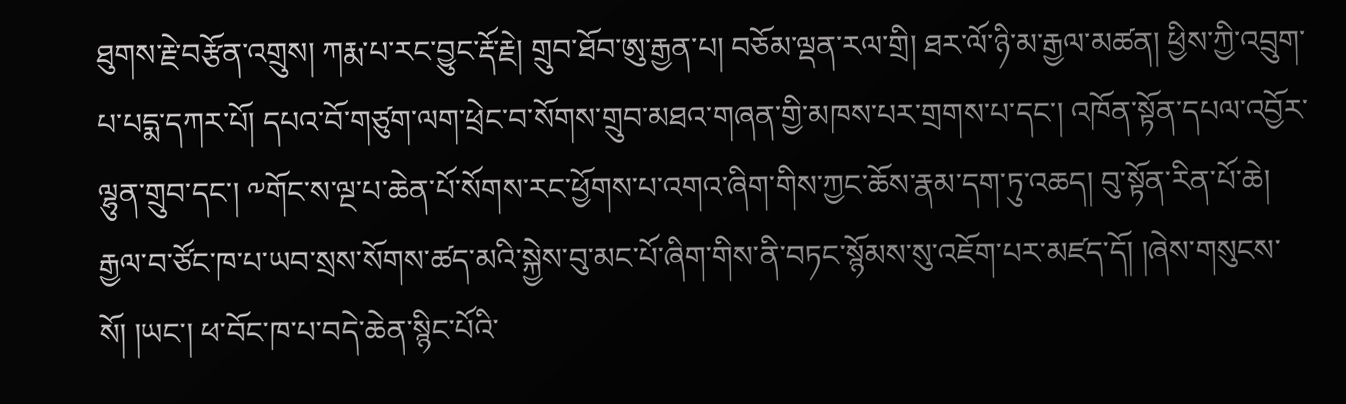ཐུགས་རྗེ་བརྩོན་འགྲུས། ཀརྨ་པ་རང་བྱུང་རྡོ་རྗེ། གྲུབ་ཐོབ་ཨུ་རྒྱན་པ། བཅོམ་ལྡན་རལ་གྲི། ཐར་ལོ་ཉི་མ་རྒྱལ་མཚན། ཕྱིས་ཀྱི་འབྲུག་པ་པདྨ་དཀར་པོ། དཔའ་བོ་གཙུག་ལག་ཕྲེང་བ་སོགས་གྲུབ་མཐའ་གཞན་གྱི་མཁས་པར་གྲགས་པ་དང་། འཁོན་སྟོན་དཔལ་འབྱོར་ལྷུན་གྲུབ་དང་། ༸གོང་ས་ལྔ་པ་ཆེན་པོ་སོགས་རང་ཕྱོགས་པ་འགའ་ཞིག་གིས་ཀྱང་ཆོས་རྣམ་དག་ཏུ་འཆད། བུ་སྟོན་རིན་པོ་ཆེ། རྒྱལ་བ་ཙོང་ཁ་པ་ཡབ་སྲས་སོགས་ཚད་མའི་སྐྱེས་བུ་མང་པོ་ཞིག་གིས་ནི་བཏང་སྙོམས་སུ་འཇོག་པར་མཛད་དོ། །ཞེས་གསུངས་སོ། །ཡང་། ཕ་བོང་ཁ་པ་བདེ་ཆེན་སྙིང་པོའི་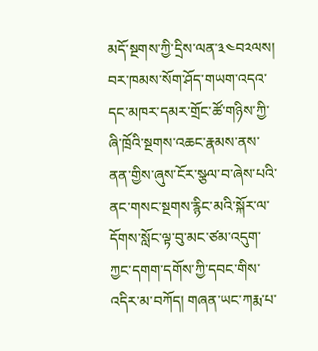མདོ་སྔགས་ཀྱི་དྲིས་ལན་༣༤བ༢ལས། བར་ཁམས་སོག་ཤོད་གཡག་འདའ་དང་མཁར་དམར་གྲོང་ཚོ་གཉིས་ཀྱི་ཞི་ཁྲོའི་སྔགས་འཆང་རྣམས་ནས་ནན་གྱིས་ཞུས་ངོར་སྩལ་བ་ཞེས་པའི་ནང་གསང་སྔགས་རྙིང་མའི་སྐོར་ལ་དོགས་སློང་ལྟ་བུ་མང་ཙམ་འདུག་ཀྱང་དགག་དགོས་ཀྱི་དབང་གིས་འདིར་མ་བཀོད། གཞན་ཡང་ཀརྨ་པ་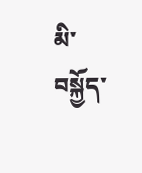མི་བསྐྱོད་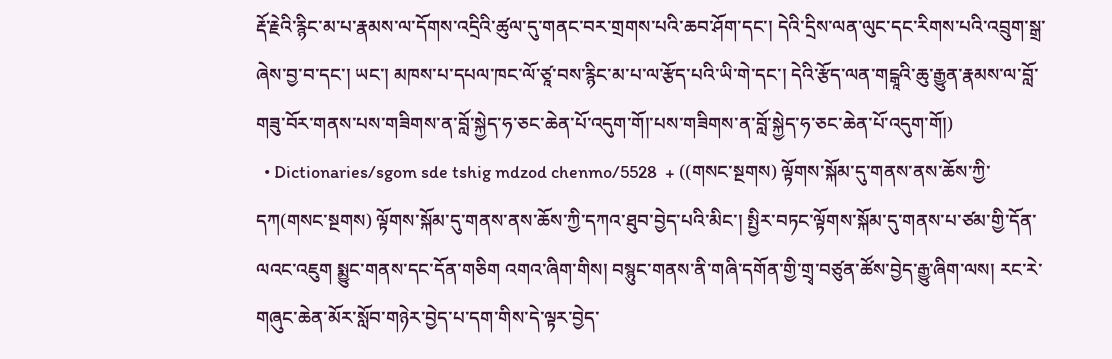རྡོ་རྗེའི་རྙིང་མ་པ་རྣམས་ལ་དོགས་འདྲིའི་ཚུལ་དུ་གནང་བར་གྲགས་པའི་ཆབ་ཤོག་དང་། དེའི་དྲིས་ལན་ལུང་དང་རིགས་པའི་འབྲུག་སྒྲ་ཞེས་བྱ་བ་དང་། ཡང་། མཁས་པ་དཔལ་ཁང་ལོ་ཙཱ་བས་རྙིང་མ་པ་ལ་རྩོད་པའི་ཡི་གེ་དང་། དེའི་རྩོད་ལན་གངྒཱའི་ཆུ་རྒྱུན་རྣམས་ལ་བློ་གཟུ་བོར་གནས་པས་གཟིགས་ན་བློ་སྐྱེད་ཧ་ཅང་ཆེན་པོ་འདུག་གོ།་པས་གཟིགས་ན་བློ་སྐྱེད་ཧ་ཅང་ཆེན་པོ་འདུག་གོ།)
  • Dictionaries/sgom sde tshig mdzod chenmo/5528  + ((གསང་སྔགས) ལྟོགས་སྐོམ་དུ་གནས་ནས་ཆོས་ཀྱི་དཀ(གསང་སྔགས) ལྟོགས་སྐོམ་དུ་གནས་ནས་ཆོས་ཀྱི་དཀའ་ཐུབ་བྱེད་པའི་མིང་། སྤྱིར་བཏང་ལྟོགས་སྐོམ་དུ་གནས་པ་ཙམ་གྱི་དོན་ལའང་འཇུག སྨྱུང་གནས་དང་དོན་གཅིག འགའ་ཞིག་གིས། བསྙུང་གནས་ནི་གཞི་དགོན་གྱི་གྲྭ་བཙུན་ཚོས་བྱེད་རྒྱུ་ཞིག་ལས། རང་རེ་གཞུང་ཆེན་མོར་སློབ་གཉེར་བྱེད་པ་དག་གིས་དེ་ལྟར་བྱེད་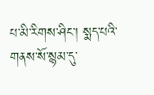པ་མི་རིགས་ཤིང་། སྨད་པའི་གནས་སོ་སྙམ་དུ་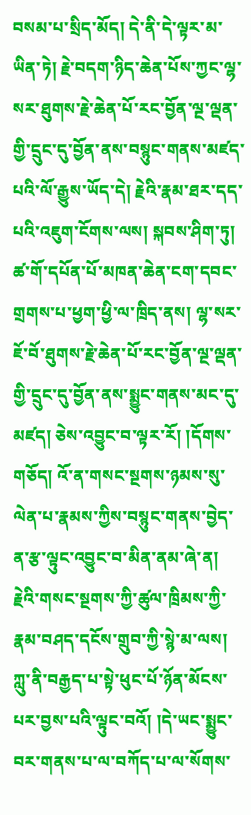བསམ་པ་སྲིད་མོད། དེ་ནི་དེ་ལྟར་མ་ཡིན་ཏེ། རྗེ་བདག་ཉིད་ཆེན་པོས་ཀྱང་ལྷ་སར་ཐུགས་རྗེ་ཆེན་པོ་རང་བྱོན་ལྔ་ལྡན་གྱི་དྲུང་དུ་བྱོན་ནས་བསྙུང་གནས་མཛད་པའི་ལོ་རྒྱུས་ཡོད་དེ། རྗེའི་རྣམ་ཐར་དད་པའི་འཇུག་ངོགས་ལས། སྐབས་ཤིག་ཏུ། ཚ་གོ་དཔོན་པོ་མཁན་ཆེན་ངག་དབང་གྲགས་པ་ཕྱག་ཕྱི་ལ་ཁྲིད་ནས། ལྷ་སར་ཇོ་བོ་ཐུགས་རྗེ་ཆེན་པོ་རང་བྱོན་ལྔ་ལྡན་གྱི་དྲུང་དུ་བྱོན་ནས་སྨྱུང་གནས་མང་དུ་མཛད། ཅེས་འབྱུང་བ་ལྟར་རོ། །དོགས་གཅོད། འོ་ན་གསང་སྔགས་ཉམས་སུ་ལེན་པ་རྣམས་ཀྱིས་བསྙུང་གནས་བྱེད་ན་རྩ་ལྟུང་འབྱུང་བ་མིན་ནམ་ཞེ་ན། རྗེའི་གསང་སྔགས་ཀྱི་ཚུལ་ཁྲིམས་ཀྱི་རྣམ་བཤད་དངོས་གྲུབ་ཀྱི་སྙེ་མ་ལས། ཀླུ་ནི་བརྒྱད་པ་སྟེ་ཕུང་པོ་ཉོན་མོངས་པར་བྱས་པའི་ལྟུང་བའོ། །དེ་ཡང་སྨྱུང་བར་གནས་པ་ལ་བཀོད་པ་ལ་སོགས་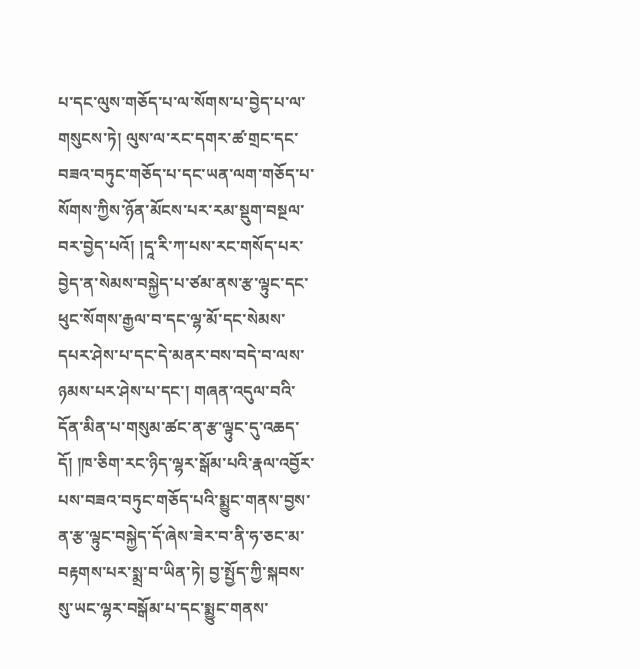པ་དང་ལུས་གཅོད་པ་ལ་སོགས་པ་བྱེད་པ་ལ་གསུངས་ཏེ། ལུས་ལ་རང་དགར་ཚ་གྲང་དང་བཟའ་བཏུང་གཅོད་པ་དང་ཡན་ལག་གཅོད་པ་སོགས་ཀྱིས་ཉོན་མོངས་པར་རམ་སྡུག་བསྔལ་བར་བྱེད་པའོ། །དཱ་རི་ཀ་པས་རང་གསོད་པར་བྱེད་ན་སེམས་བསྐྱེད་པ་ཙམ་ནས་རྩ་ལྟུང་དང་ཕུང་སོགས་རྒྱལ་བ་དང་ལྷ་མོ་དང་སེམས་དཔར་ཤེས་པ་དང་དེ་མནར་བས་བདེ་བ་ལས་ཉམས་པར་ཤེས་པ་དང་། གཞན་འདུལ་བའི་དོན་མིན་པ་གསུམ་ཚང་ན་རྩ་ལྟུང་དུ་འཆད་དོ། །ཁ་ཅིག་རང་ཉིད་ལྷར་སྒོམ་པའི་རྣལ་འབྱོར་པས་བཟའ་བཏུང་གཅོད་པའི་སྨྱུང་གནས་བྱས་ན་རྩ་ལྟུང་བསྐྱེད་དོ་ཞེས་ཟེར་བ་ནི་ཧ་ཅང་མ་བརྟགས་པར་སྨྲ་བ་ཡིན་ཏེ། བྱ་སྤྱོད་ཀྱི་སྐབས་སུ་ཡང་ལྷར་བསྒོམ་པ་དང་སྨྱུང་གནས་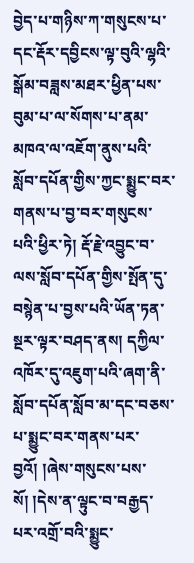བྱེད་པ་གཉིས་ཀ་གསུངས་པ་དང་རྡོར་དབྱིངས་ལྟ་བུའི་ལྷའི་སྒོམ་བཟླས་མཐར་ཕྱིན་པས་བུམ་པ་ལ་སོགས་པ་ནམ་མཁའ་ལ་འཇོག་ནུས་པའི་སློབ་དཔོན་གྱིས་ཀྱང་སྨྱུང་བར་གནས་པ་བྱ་བར་གསུངས་པའི་ཕྱིར་ཏེ། རྡོ་རྗེ་འབྱུང་བ་ལས་སློབ་དཔོན་གྱིས་སྤོན་དུ་བསྙེན་པ་བྱས་པའི་ཡོན་ཏན་སྔར་ལྟར་བཤད་ནས། དཀྱིལ་འཁོར་དུ་འཇུག་པའི་ཞག་ནི་སློབ་དཔོན་སློབ་མ་དང་བཅས་པ་སྨྱུང་བར་གནས་པར་བྱའོ། །ཞེས་གསུངས་པས་སོ། །དེས་ན་ལྟུང་བ་བརྒྱད་པར་འགྲོ་བའི་སྨྱུང་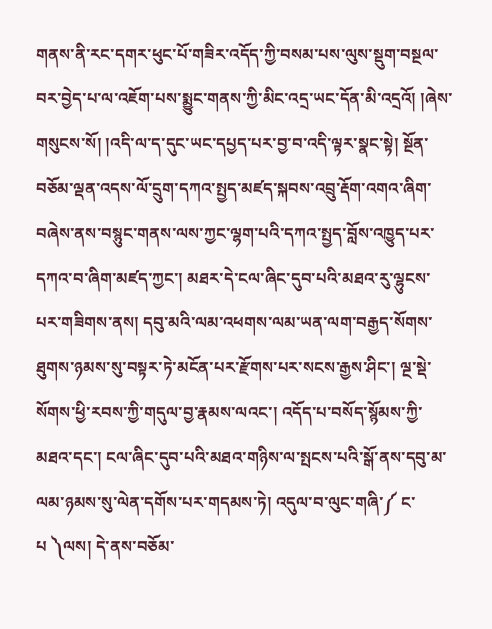གནས་ནི་རང་དགར་ཕུང་པོ་གཟིར་འདོད་ཀྱི་བསམ་པས་ལུས་སྡུག་བསྔལ་བར་བྱེད་པ་ལ་འཇོག་པས་སྨྱུང་གནས་ཀྱི་མིང་འདྲ་ཡང་དོན་མི་འདྲའོ། །ཞེས་གསུངས་སོ། །འདི་ལ་ད་དུང་ཡང་དཔྱད་པར་བྱ་བ་འདི་ལྟར་སྣང་སྟེ། སྔོན་བཅོམ་ལྡན་འདས་ལོ་དྲུག་དཀའ་སྤྱད་མཛད་སྐབས་འབྲུ་རྡོག་འགའ་ཞིག་བཞེས་ནས་བསྙུང་གནས་ལས་ཀྱང་ལྷག་པའི་དཀའ་སྤྱད་བློས་འཁྱུད་པར་དཀའ་བ་ཞིག་མཛད་ཀྱང་། མཐར་དེ་ངལ་ཞིང་དུབ་པའི་མཐའ་རུ་ལྷུངས་པར་གཟིགས་ནས། དབུ་མའི་ལམ་འཕགས་ལམ་ཡན་ལག་བརྒྱད་སོགས་ཐུགས་ཉམས་སུ་བསྟར་ཏེ་མངོན་པར་རྫོགས་པར་སངས་རྒྱས་ཤིང་། ལྔ་སྡེ་སོགས་ཕྱི་རབས་ཀྱི་གདུལ་བྱ་རྣམས་ལའང་། འདོད་པ་བསོད་སྙོམས་ཀྱི་མཐའ་དང་། ངལ་ཞིང་དུབ་པའི་མཐའ་གཉིས་ལ་སྤངས་པའི་སྒོ་ནས་དབུ་མ་ལམ་ཉམས་སུ་ལེན་དགོས་པར་གདམས་ཏེ། འདུལ་བ་ལུང་གཞི་༼ ང་པ ༽ལས། དེ་ནས་བཅོམ་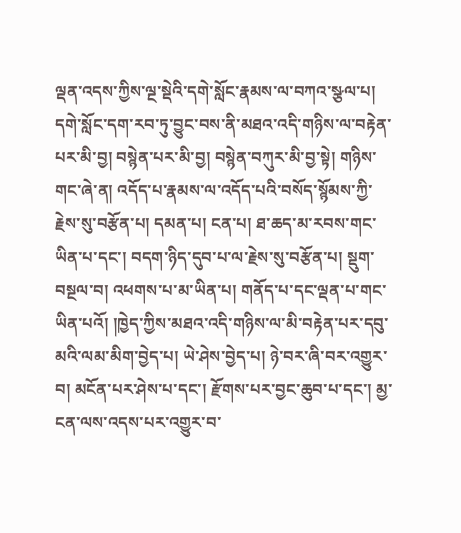ལྡན་འདས་ཀྱིས་ལྔ་སྡེའི་དགེ་སློང་རྣམས་ལ་བཀའ་སྩལ་པ། དགེ་སློང་དག་རབ་ཏུ་བྱུང་བས་ནི་མཐའ་འདི་གཉིས་ལ་བརྟེན་པར་མི་བྱ། བསྙེན་པར་མི་བྱ། བསྙེན་བཀུར་མི་བྱ་སྟེ། གཉིས་གང་ཞེ་ན། འདོད་པ་རྣམས་ལ་འདོད་པའི་བསོད་སྙོམས་ཀྱི་རྗེས་སུ་བརྩོན་པ། དམན་པ། ངན་པ། ཐ་ཆད་མ་རབས་གང་ཡིན་པ་དང་། བདག་ཉིད་དུབ་པ་ལ་རྗེས་སུ་བརྩོན་པ། སྡུག་བསྔལ་བ། འཕགས་པ་མ་ཡིན་པ། གནོད་པ་དང་ལྡན་པ་གང་ཡིན་པའོ། །ཁྱེད་ཀྱིས་མཐའ་འདི་གཉིས་ལ་མི་བརྟེན་པར་དབུ་མའི་ལམ་མིག་བྱེད་པ། ཡེ་ཤེས་བྱེད་པ། ཉེ་བར་ཞི་བར་འགྱུར་བ། མངོན་པར་ཤེས་པ་དང་། རྫོགས་པར་བྱང་ཆུབ་པ་དང་། མྱ་ངན་ལས་འདས་པར་འགྱུར་བ་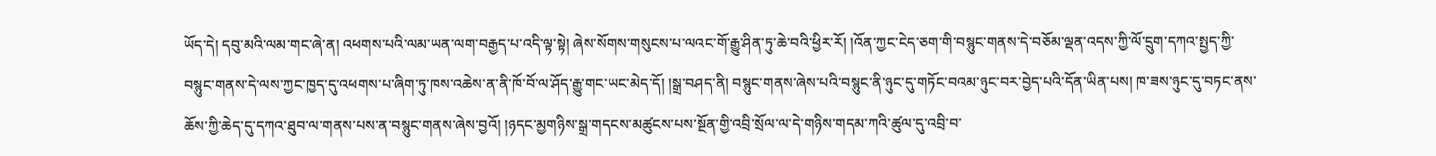ཡོད་དེ། དབུ་མའི་ལམ་གང་ཞེ་ན། འཕགས་པའི་ལམ་ཡན་ལག་བརྒྱད་པ་འདི་ལྟ་སྟེ། ཞེས་སོགས་གསུངས་པ་ལའང་གོ་རྒྱུ་ཤིན་ཏུ་ཆེ་བའི་ཕྱིར་རོ། །འོན་ཀྱང་ངེད་ཅག་གི་བསྙུང་གནས་དེ་བཅོམ་ལྡན་འདས་ཀྱི་ལོ་དྲུག་དཀའ་སྤྱད་ཀྱི་བསྙུང་གནས་དེ་ལས་ཀྱང་ཁྱད་དུ་འཕགས་པ་ཞིག་ཏུ་ཁས་འཆེས་ན་ནི་ཁོ་བོ་ལ་ཤོད་རྒྱུ་གང་ཡང་མེད་དོ། །སྒྲ་བཤད་ནི། བསྙུང་གནས་ཞེས་པའི་བསྙུང་ནི་ཉུང་དུ་གཏོང་བའམ་ཉུང་བར་བྱེད་པའི་དོན་ཡིན་པས། ཁ་ཟས་ཉུང་དུ་བཏང་ནས་ཆོས་ཀྱི་ཆེད་དུ་དཀའ་ཐུབ་ལ་གནས་པས་ན་བསྙུང་གནས་ཞེས་བྱའོ། །ཉདང་མྱགཉིས་སྒྲ་གདངས་མཚུངས་པས་སྔོན་གྱི་འབྲི་སྲོལ་ལ་དེ་གཉིས་གདམ་ཀའི་ཚུལ་དུ་འབྲི་བ་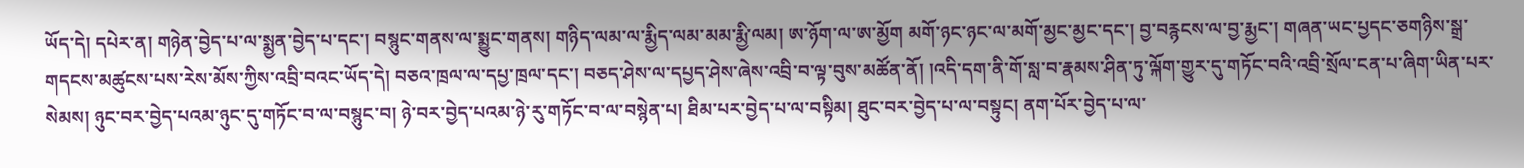ཡོད་དེ། དཔེར་ན། གཉེན་བྱེད་པ་ལ་སྨྱན་བྱེད་པ་དང་། བསྙུང་གནས་ལ་སྨྱུང་གནས། གཉིད་ལམ་ལ་རྨྱིད་ལམ་མམ་རྨྱི་ལམ། ཨ་ཉོག་ལ་ཨ་མྱོག མགོ་ཉང་ཉང་ལ་མགོ་མྱང་མྱང་དང་། བྱ་བརྙངས་ལ་བྱ་རྨྱང་། གཞན་ཡང་པྱདང་ཅགཉིས་སྒྲ་གདངས་མཚུངས་པས་རེས་མོས་ཀྱིས་འབྲི་བའང་ཡོད་དེ། བཅའ་ཁྲལ་ལ་དཔྱ་ཁྲལ་དང་། བཅད་ཤེས་ལ་དཔྱད་ཤེས་ཞེས་འབྲི་བ་ལྟ་བུས་མཚོན་ནོ། །འདི་དག་ནི་གོ་སླ་བ་རྣམས་ཤིན་ཏུ་ལྐོག་གྱུར་དུ་གཏོང་བའི་འབྲི་སྲོལ་ངན་པ་ཞིག་ཡིན་པར་སེམས། ཉུང་བར་བྱེད་པའམ་ཉུང་དུ་གཏོང་བ་ལ་བསྙུང་བ། ཉེ་བར་བྱེད་པའམ་ཉེ་རུ་གཏོང་བ་ལ་བསྙེན་པ། ཐིམ་པར་བྱེད་པ་ལ་བསྟིམ། ཐུང་བར་བྱེད་པ་ལ་བསྟུང། ནག་པོར་བྱེད་པ་ལ་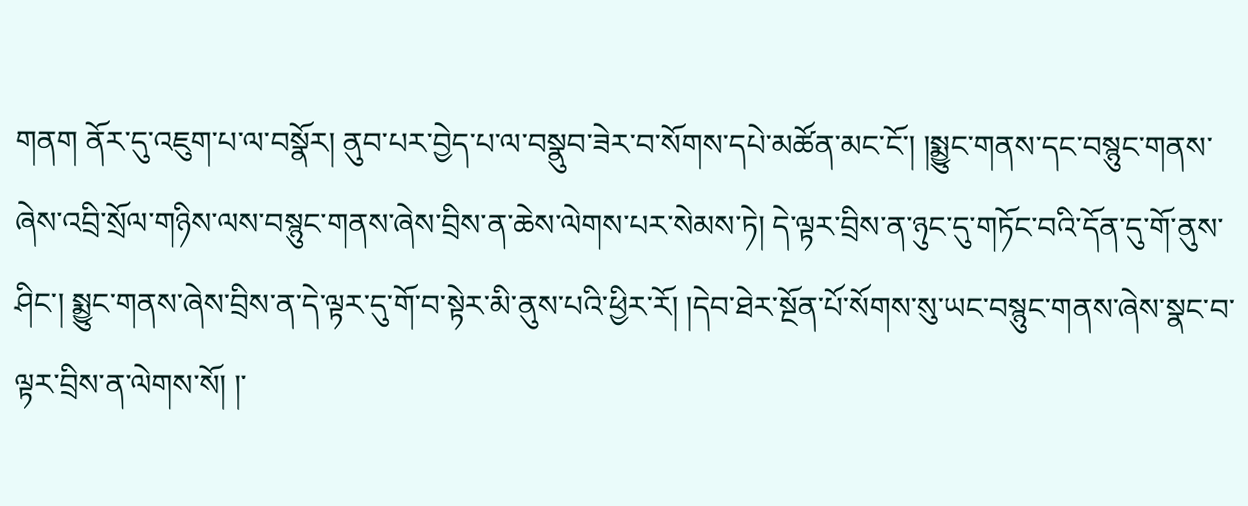གནག ནོར་དུ་འཇུག་པ་ལ་བསྣོར། ནུབ་པར་བྱེད་པ་ལ་བསྣུབ་ཟེར་བ་སོགས་དཔེ་མཚོན་མང་ངོ་། །སྨྱུང་གནས་དང་བསྙུང་གནས་ཞེས་འབྲི་སྲོལ་གཉིས་ལས་བསྙུང་གནས་ཞེས་བྲིས་ན་ཆེས་ལེགས་པར་སེམས་ཏེ། དེ་ལྟར་བྲིས་ན་ཉུང་དུ་གཏོང་བའི་དོན་དུ་གོ་ནུས་ཤིང་། སྨྱུང་གནས་ཞེས་བྲིས་ན་དེ་ལྟར་དུ་གོ་བ་སྟེར་མི་ནུས་པའི་ཕྱིར་རོ། །དེབ་ཐེར་སྔོན་པོ་སོགས་སུ་ཡང་བསྙུང་གནས་ཞེས་སྣང་བ་ལྟར་བྲིས་ན་ལེགས་སོ། །་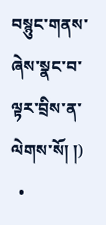བསྙུང་གནས་ཞེས་སྣང་བ་ལྟར་བྲིས་ན་ལེགས་སོ། །)
  •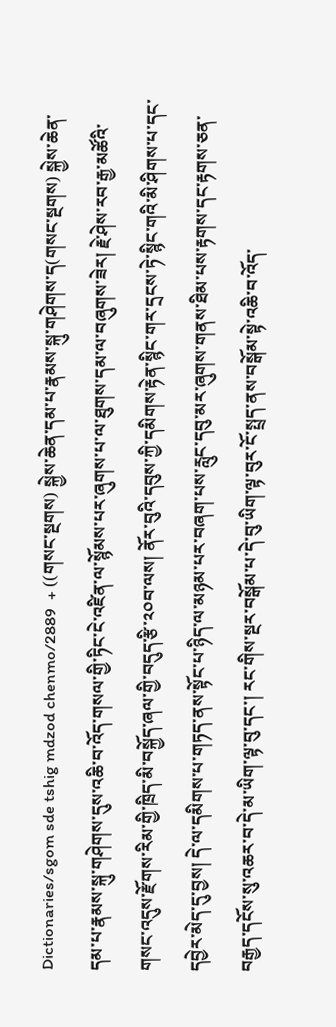Dictionaries/sgom sde tshig mdzod chenmo/2889  + ((གསང་སྔགས) སྐྱེས་ཆེན་དམ་པ་རྣམས་སྐུ་གཤེགས་ད(གསང་སྔགས) སྐྱེས་ཆེན་དམ་པ་རྣམས་སྐུ་གཤེགས་དུས་འཆི་བ་འོད་གསལ་གྱི་ཏིང་ངེ་འཛིན་ལ་སྙོམས་པར་ཞུགས་པ་ལ་ཐུགས་དམ་ལ་བཞུགས་ཟེར། རྗེ་ཤེས་རབ་རྒྱ་མཚོའི་གསང་འདུས་རྫོགས་རིམ་གྱི་ཁྲིད་མི་བསྐྱོད་ཞལ་གྱི་བདུད་རྩི་༢༠བ་ལས། ནོར་བུའི་དབུས་ཀྱི་དམིགས་རྟེན་སྙིང་གར་དྲངས་ཏེ་སྙིང་གའི་མི་ཤིགས་པ་དང་དབྱེར་མེད་དུ་བྱས། དེ་ལ་དམིགས་པ་གཏད་ནས་སྟོང་པ་ཉིད་ལ་མཉམ་པར་བཞག་པས་རླུང་དབུ་མར་ཞུགས་གནས་ཐིམ་པས་རྟགས་དང་རྟགས་ཅན་བརྒྱད་དངོས་སུ་འཆར་བ་དེ་མ་ཡིག་ལྟ་བུ་དང་། རང་གིས་སྔར་བསྒོམ་པ་དེ་བུ་ཡིག་ལྟ་བུར་ངོ་སྤྲད་ནས་བསྒོམ་སྟེ་འཆི་བ་འོད་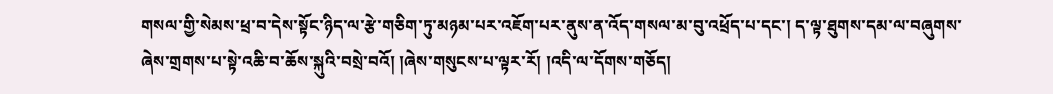གསལ་གྱི་སེམས་ཕྲ་བ་དེས་སྟོང་ཉིད་ལ་རྩེ་གཅིག་ཏུ་མཉམ་པར་འཇོག་པར་ནུས་ན་འོད་གསལ་མ་བུ་འཕྲོད་པ་དང་། ད་ལྟ་ཐུགས་དམ་ལ་བཞུགས་ཞེས་གྲགས་པ་སྟེ་འཆི་བ་ཆོས་སྐུའི་བསྲེ་བའོ། །ཞེས་གསུངས་པ་ལྟར་རོ། །འདི་ལ་དོགས་གཅོད།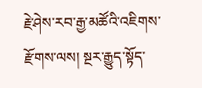རྗེ་ཤེས་རབ་རྒྱ་མཚོའི་འཇིགས་རྫོགས་ལས། སྔར་རྒྱུད་སྟོད་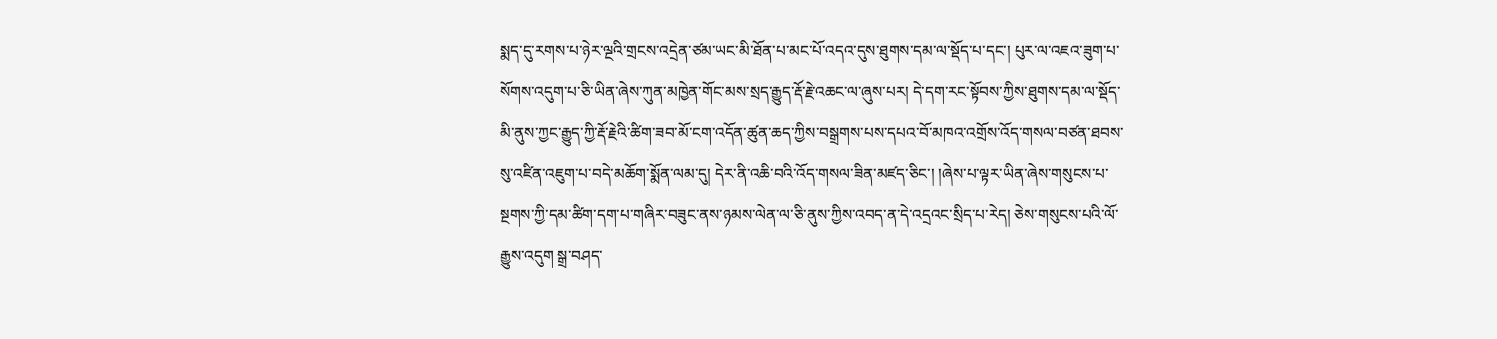སྨད་དུ་རགས་པ་ཉེར་ལྔའི་གྲངས་འདྲེན་ཙམ་ཡང་མི་ཐོན་པ་མང་པོ་འདའ་དུས་ཐུགས་དམ་ལ་སྡོད་པ་དང་། པུར་ལ་འཇའ་ཟུག་པ་སོགས་འདུག་པ་ཅི་ཡིན་ཞེས་ཀུན་མཁྱེན་གོང་མས་སྲད་རྒྱུད་རྡོ་རྗེ་འཆང་ལ་ཞུས་པར། དེ་དག་རང་སྟོབས་ཀྱིས་ཐུགས་དམ་ལ་སྡོད་མི་ནུས་ཀྱང་རྒྱུད་ཀྱི་རྡོ་རྗེའི་ཚིག་ཟབ་མོ་ངག་འདོན་ཚུན་ཆད་ཀྱིས་བསྒྲགས་པས་དཔའ་བོ་མཁའ་འགྲོས་འོད་གསལ་བཙན་ཐབས་སུ་འཛིན་འཇུག་པ་བདེ་མཆོག་སྨོན་ལམ་དུ། དེར་ནི་འཆི་བའི་འོད་གསལ་ཟིན་མཛད་ཅིང་། །ཞེས་པ་ལྟར་ཡིན་ཞེས་གསུངས་པ་སྔགས་ཀྱི་དམ་ཚིག་དག་པ་གཞིར་བཟུང་ནས་ཉམས་ལེན་ལ་ཅི་ནུས་ཀྱིས་འབད་ན་དེ་འདྲའང་སྲིད་པ་རེད། ཅེས་གསུངས་པའི་ལོ་རྒྱུས་འདུག སྒྲ་བཤད་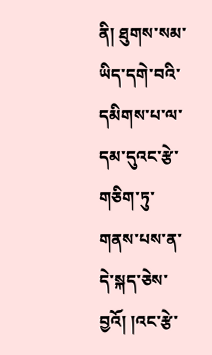ནི། ཐུགས་སམ་ཡིད་དགེ་བའི་དམིགས་པ་ལ་དམ་དུའང་རྩེ་གཅིག་ཏུ་གནས་པས་ན་དེ་སྐད་ཅེས་བྱའོ། །འང་རྩེ་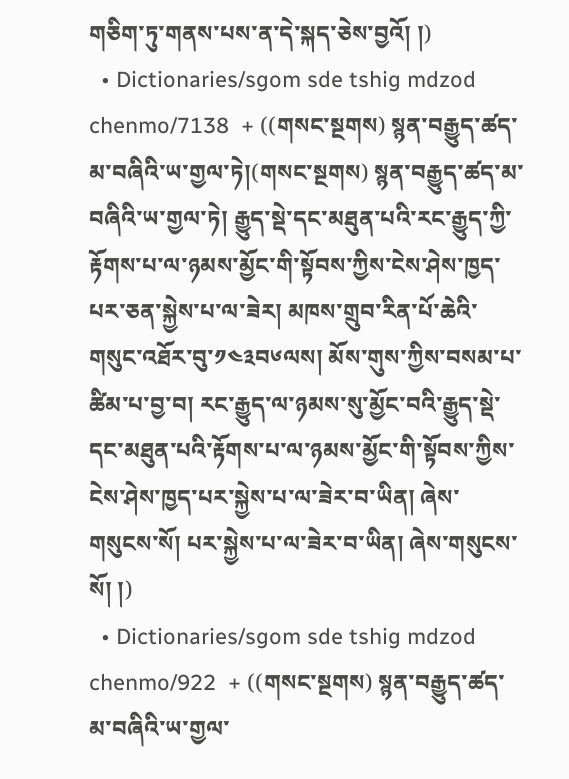གཅིག་ཏུ་གནས་པས་ན་དེ་སྐད་ཅེས་བྱའོ། །)
  • Dictionaries/sgom sde tshig mdzod chenmo/7138  + ((གསང་སྔགས) སྙན་བརྒྱུད་ཚད་མ་བཞིའི་ཡ་གྱལ་ཏེ།(གསང་སྔགས) སྙན་བརྒྱུད་ཚད་མ་བཞིའི་ཡ་གྱལ་ཏེ། རྒྱུད་སྡེ་དང་མཐུན་པའི་རང་རྒྱུད་ཀྱི་རྟོགས་པ་ལ་ཉམས་མྱོང་གི་སྟོབས་ཀྱིས་ངེས་ཤེས་ཁྱད་པར་ཅན་སྐྱེས་པ་ལ་ཟེར། མཁས་གྲུབ་རིན་པོ་ཆེའི་གསུང་འཐོར་བུ་༡༤༣བ༦ལས། མོས་གུས་ཀྱིས་བསམ་པ་ཚིམ་པ་བྱ་བ། རང་རྒྱུད་ལ་ཉམས་སུ་མྱོང་བའི་རྒྱུད་སྡེ་དང་མཐུན་པའི་རྟོགས་པ་ལ་ཉམས་མྱོང་གི་སྟོབས་ཀྱིས་ངེས་ཤེས་ཁྱད་པར་སྐྱེས་པ་ལ་ཟེར་བ་ཡིན། ཞེས་གསུངས་སོ། པར་སྐྱེས་པ་ལ་ཟེར་བ་ཡིན། ཞེས་གསུངས་སོ། །)
  • Dictionaries/sgom sde tshig mdzod chenmo/922  + ((གསང་སྔགས) སྙན་བརྒྱུད་ཚད་མ་བཞིའི་ཡ་གྱལ་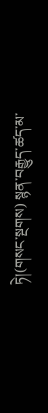ཏེ།(གསང་སྔགས) སྙན་བརྒྱུད་ཚད་མ་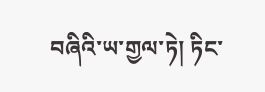བཞིའི་ཡ་གྱལ་ཏེ། ཏིང་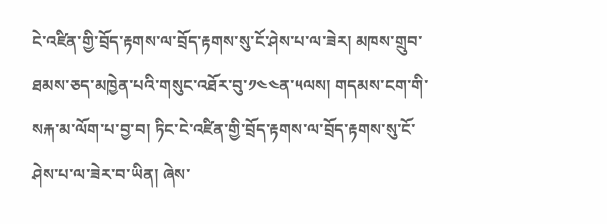ངེ་འཛིན་གྱི་བྲོད་རྟགས་ལ་བྲོད་རྟགས་སུ་ངོ་ཤེས་པ་ལ་ཟེར། མཁས་གྲུབ་ཐམས་ཅད་མཁྱེན་པའི་གསུང་འཐོར་བུ་༡༤༤ན་༥ལས། གདམས་ངག་གི་སརྐ་མ་ལོག་པ་བྱ་བ། ཏིང་ངེ་འཛིན་གྱི་བྲོད་རྟགས་ལ་བྲོད་རྟགས་སུ་ངོ་ཤེས་པ་ལ་ཟེར་བ་ཡིན། ཞེས་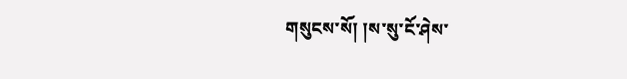གསུངས་སོ། །ས་སུ་ངོ་ཤེས་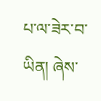པ་ལ་ཟེར་བ་ཡིན། ཞེས་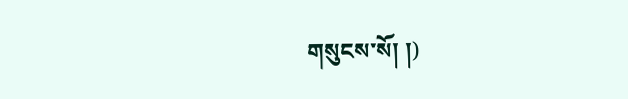གསུངས་སོ། །)